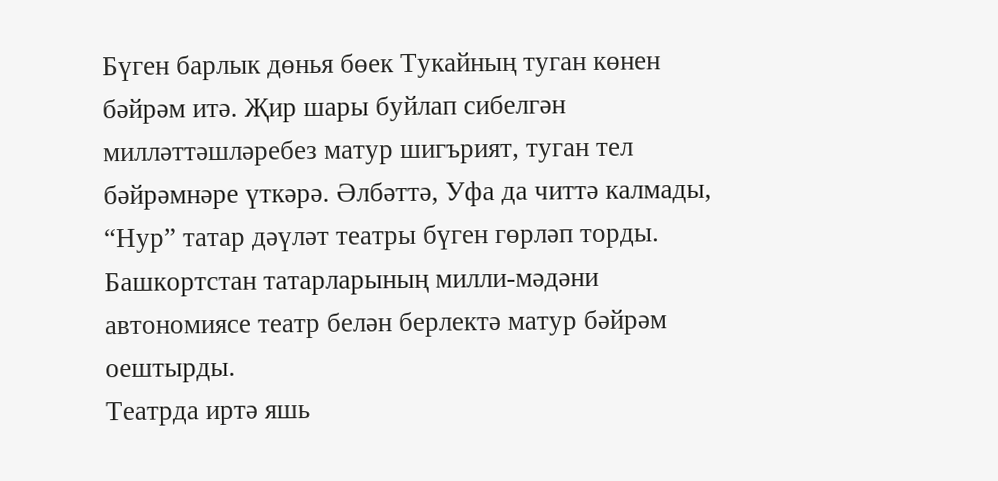Бүген барлык дөнья бөек Тукайның туган көнен бәйрәм итә. Җир шары буйлап сибелгән милләттәшләребез матур шигърият, туган тел бәйрәмнәре үткәрә. Әлбәттә, Уфа да читтә калмады,
“Нур” татар дәүләт театры бүген гөрләп торды. Башкортстан татарларының милли-мәдәни автономиясе театр белән берлектә матур бәйрәм оештырды.
Театрда иртә яшь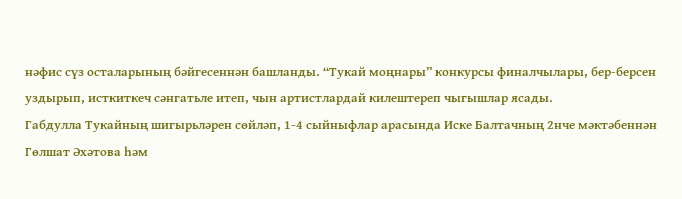нәфис сүз осталарының бәйгесеннән башланды. “Тукай моңнары” конкурсы финалчылары, бер-берсен уздырып, исткиткеч сәнгатьле итеп, чын артистлардай килештереп чыгышлар ясады.
Габдулла Тукайның шигырьләрен сөйләп, 1-4 сыйныфлар арасында Иске Балтачның 2нче мәктәбеннән Гөлшат Әхәтова һәм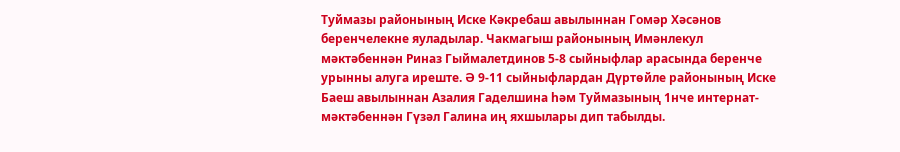Туймазы районының Иске Кәкребаш авылыннан Гомәр Хәсәнов беренчелекне яуладылар. Чакмагыш районының Имәнлекул мәктәбеннән Риназ Гыймалетдинов 5-8 сыйныфлар арасында беренче урынны алуга иреште. Ә 9-11 сыйныфлардан Дүртөйле районының Иске Баеш авылыннан Азалия Гаделшина һәм Туймазының 1нче интернат-мәктәбеннән Гүзәл Галина иң яхшылары дип табылды.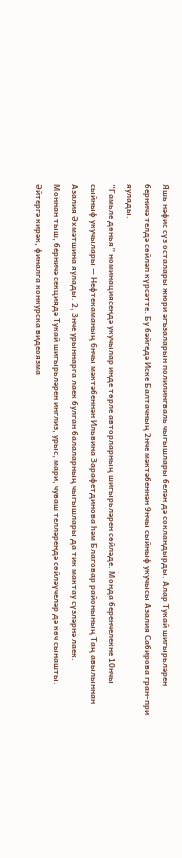Яшь нәфис сүз осталары жюри әгъзаларын полилингваль чыгышлары белән дә сокландырды. Алар Тукай шигырьләрен берничә телдә сөйләп күрсәтте. Бу бәйгедә Иске Балтачның 2нче мәктәбеннән 9нчы сыйныф укучысы Азалия Сабирова гран-при яулады.
“Гамьле дөнья” номинациясендә укучылар инде төрле авторларның шигырьләрен сөйләде. Монда беренчелекне 10нчы сыйныф укучылары — Нефтекаманың 6нчы мәктәбеннән Ильвина Зарафетдинова һәм Благовар районының Таң авылыннан Азалия Әхмәтшина яулады. 2, 3нче урыннарга лаек булган балаларның чыгышлары да тик мактау сүзләрнә лаек.
Моннан тыш, берничә секциядә Тукай шигырьләрен инглиз, урыс, мари, чуваш телләрендә сөйләүчеләр дә көч сынашты. Әйтергә кирәк, финалга конкурска видеоязма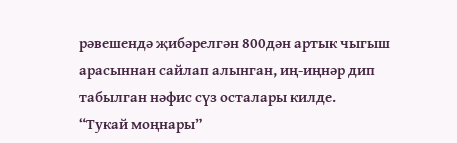рәвешендә җибәрелгән 800дән артык чыгыш арасыннан сайлап алынган, иң-иңнәр дип табылган нәфис сүз осталары килде.
“Тукай моңнары”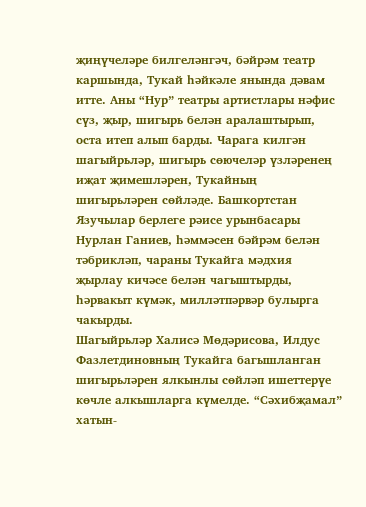җиңүчеләре билгеләнгәч, бәйрәм театр каршында, Тукай һәйкәле янында дәвам итте. Аны “Нур” театры артистлары нәфис сүз, җыр, шигырь белән аралаштырып, оста итеп алып барды. Чарага килгән шагыйрьләр, шигырь сөючеләр үзләренең иҗат җимешләрен, Тукайның шигырьләрен сөйләде. Башкортстан Язучылар берлеге рәисе урынбасары Нурлан Ганиев, һәммәсен бәйрәм белән тәбрикләп, чараны Тукайга мәдхия җырлау кичәсе белән чагыштырды, һәрвакыт күмәк, милләтпәрвәр булырга чакырды.
Шагыйрьләр Халисә Мөдәрисова, Илдус Фазлетдиновның Тукайга багышланган шигырьләрен ялкынлы сөйләп ишеттерүе көчле алкышларга күмелде. “Сәхибҗамал” хатын-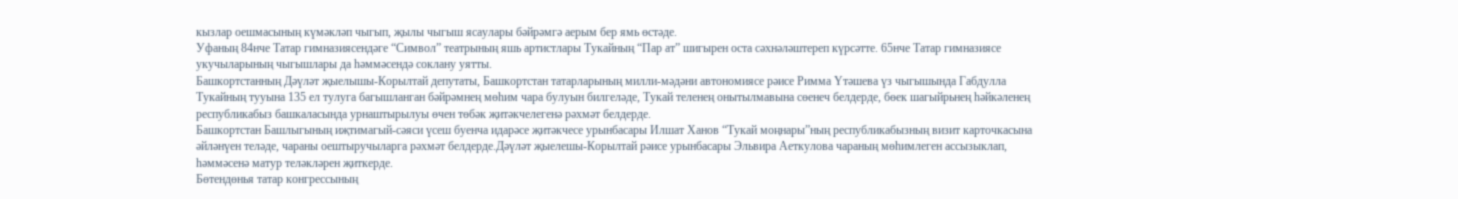кызлар оешмасының күмәкләп чыгып, җылы чыгыш ясаулары бәйрәмгә аерым бер ямь өстәде.
Уфаның 84нче Татар гимназиясендәге “Символ” театрының яшь артистлары Тукайның “Пар ат” шигырен оста сәхнәләштереп күрсәтте. 65нче Татар гимназиясе укучыларының чыгышлары да һәммәсендә соклану уятты.
Башкортстанның Дәүләт җыелышы-Корылтай депутаты, Башкортстан татарларының милли-мәдәни автономиясе рәисе Римма Үтәшева үз чыгышында Габдулла Тукайның тууына 135 ел тулуга багышланган бәйрәмнең мөһим чара булуын билгеләде, Тукай теленең онытылмавына сөенеч белдерде, бөек шагыйрьнең һәйкәленең республикабыз башкаласында урнаштырылуы өчен төбәк җитәкчелегенә рәхмәт белдерде.
Башкортстан Башлыгының иҗтимагый-сәяси үсеш буенча идарәсе җитәкчесе урынбасары Илшат Ханов “Тукай моңнары”ның республикабызның визит карточкасына әйләнүен теләде, чараны оештыручыларга рәхмәт белдерде.Дәүләт җыелешы-Корылтай рәисе урынбасары Эльвира Аеткулова чараның мөһимлеген ассызыклап, һәммәсенә матур теләкләрен җиткерде.
Бөтендөнья татар конгрессының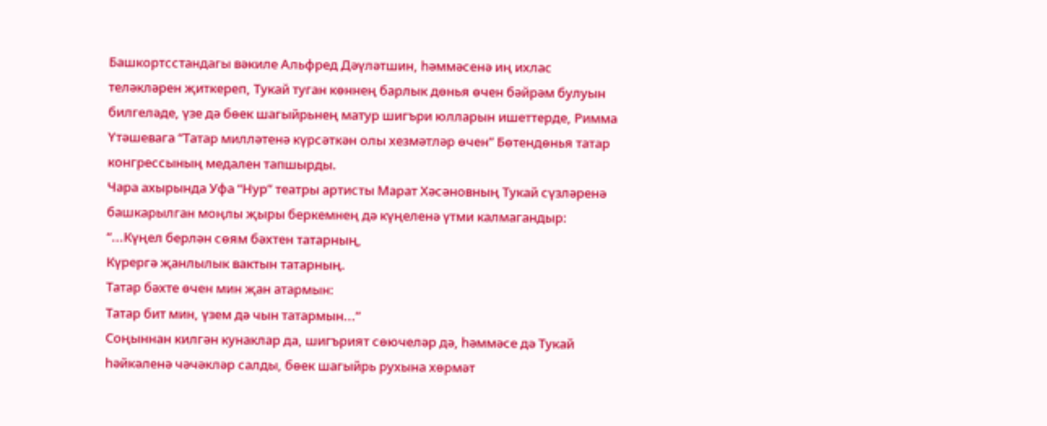Башкортсстандагы вәкиле Альфред Дәүләтшин, һәммәсенә иң ихлас теләкләрен җиткереп, Тукай туган көннең барлык дөнья өчен бәйрәм булуын билгеләде, үзе дә бөек шагыйрьнең матур шигъри юлларын ишеттерде, Римма Үтәшевага “Татар милләтенә күрсәткән олы хезмәтләр өчен” Бөтендөнья татар конгрессының медален тапшырды.
Чара ахырында Уфа “Нур” театры артисты Марат Хәсәновның Тукай сүзләренә башкарылган моңлы җыры беркемнең дә күңеленә үтми калмагандыр:
“...Күңел берлән сөям бәхтен татарның,
Күрергә җанлылык вактын татарның.
Татар бәхте өчен мин җан атармын:
Татар бит мин, үзем дә чын татармын...”
Соңыннан килгән кунаклар да, шигърият сөючеләр дә, һәммәсе дә Тукай һәйкәленә чәчәкләр салды, бөек шагыйрь рухына хөрмәт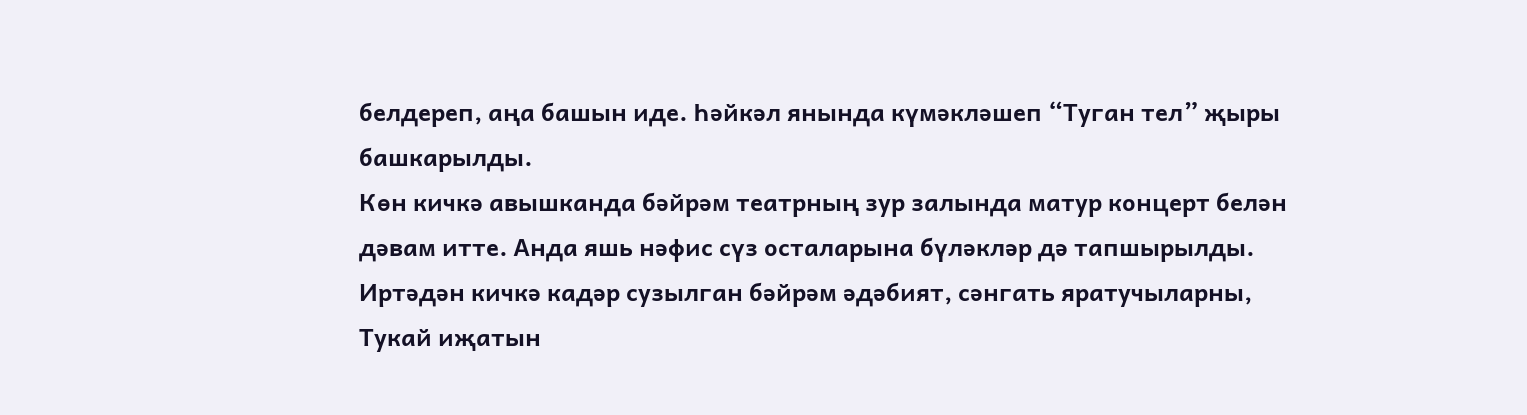белдереп, аңа башын иде. Һәйкәл янында күмәкләшеп “Туган тел” җыры башкарылды.
Көн кичкә авышканда бәйрәм театрның зур залында матур концерт белән дәвам итте. Анда яшь нәфис сүз осталарына бүләкләр дә тапшырылды.
Иртәдән кичкә кадәр сузылган бәйрәм әдәбият, сәнгать яратучыларны, Тукай иҗатын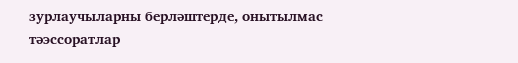зурлаучыларны берләштерде, онытылмас тәэссоратлар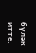бүләк итте.